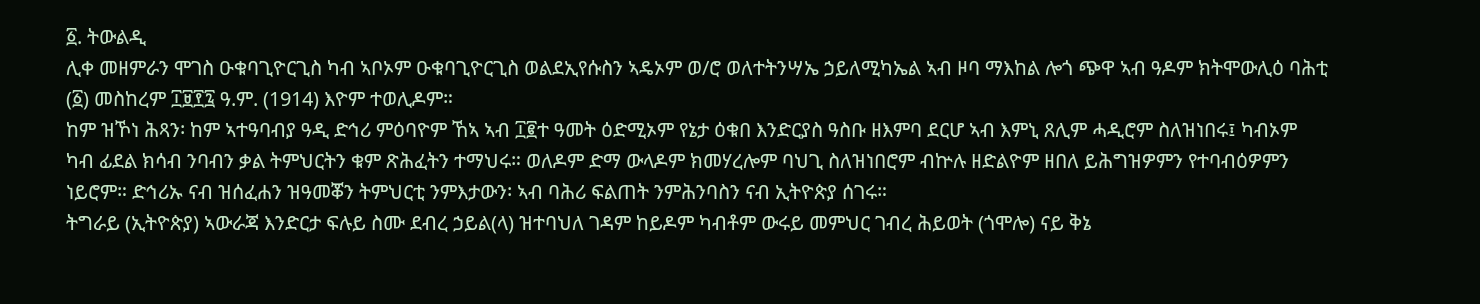፩. ትውልዲ
ሊቀ መዘምራን ሞገስ ዑቁባጊዮርጊስ ካብ ኣቦኦም ዑቁባጊዮርጊስ ወልደኢየሱስን ኣዴኦም ወ/ሮ ወለተትንሣኤ ኃይለሚካኤል ኣብ ዞባ ማእከል ሎጎ ጭዋ ኣብ ዓዶም ክትሞውሊዕ ባሕቲ (፩) መስከረም ፲፱፻፯ ዓ.ም. (1914) እዮም ተወሊዶም።
ከም ዝኾነ ሕጻን፡ ከም ኣተዓባብያ ዓዲ ድኅሪ ምዕባዮም ኸኣ ኣብ ፲፪ተ ዓመት ዕድሚኦም የኔታ ዕቁበ እንድርያስ ዓስቡ ዘእምባ ደርሆ ኣብ እምኒ ጸሊም ሓዲሮም ስለዝነበሩ፤ ካብኦም ካብ ፊደል ክሳብ ንባብን ቃል ትምህርትን ቁም ጽሕፈትን ተማህሩ። ወለዶም ድማ ውላዶም ክመሃረሎም ባህጊ ስለዝነበሮም ብኵሉ ዘድልዮም ዘበለ ይሕግዝዎምን የተባብዕዎምን ነይሮም። ድኅሪኡ ናብ ዝሰፈሐን ዝዓመቖን ትምህርቲ ንምእታውን፡ ኣብ ባሕሪ ፍልጠት ንምሕንባስን ናብ ኢትዮጵያ ሰገሩ።
ትግራይ (ኢትዮጵያ) ኣውራጃ እንድርታ ፍሉይ ስሙ ደብረ ኃይል(ላ) ዝተባህለ ገዳም ከይዶም ካብቶም ውሩይ መምህር ገብረ ሕይወት (ጎሞሎ) ናይ ቅኔ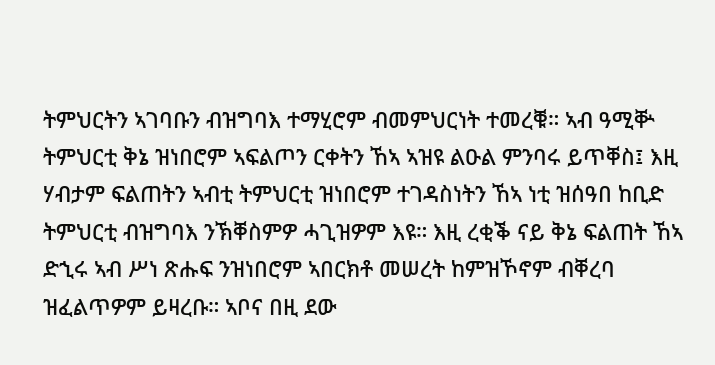ትምህርትን ኣገባቡን ብዝግባእ ተማሂሮም ብመምህርነት ተመረቑ። ኣብ ዓሚቝ ትምህርቲ ቅኔ ዝነበሮም ኣፍልጦን ርቀትን ኸኣ ኣዝዩ ልዑል ምንባሩ ይጥቐስ፤ እዚ ሃብታም ፍልጠትን ኣብቲ ትምህርቲ ዝነበሮም ተገዳስነትን ኸኣ ነቲ ዝሰዓበ ከቢድ ትምህርቲ ብዝግባእ ንኽቐስምዎ ሓጊዝዎም እዩ። እዚ ረቂቕ ናይ ቅኔ ፍልጠት ኸኣ ድኂሩ ኣብ ሥነ ጽሑፍ ንዝነበሮም ኣበርክቶ መሠረት ከምዝኾኖም ብቐረባ ዝፈልጥዎም ይዛረቡ። ኣቦና በዚ ደው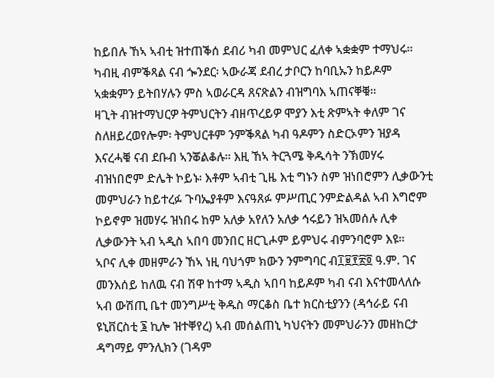ከይበሉ ኸኣ ኣብቲ ዝተጠቕሰ ደብሪ ካብ መምህር ፈለቀ ኣቋቋም ተማህሩ። ካብዚ ብምቕጻል ናብ ጐንደር፡ ኣውራጃ ደብረ ታቦርን ከባቢኡን ከይዶም ኣቋቋምን ይትበሃሉን ምስ ኣወራርዳ ጸናጽልን ብዝግባእ ኣጠናቐቑ።
ዛጊት ብዝተማህርዎ ትምህርትን ብዘጥረይዎ ሞያን እቲ ጽምኣት ቀለም ገና ስለዘይረወየሎም፡ ትምህርቶም ንምቕጻል ካብ ዓዶምን ስድርኦምን ዝያዳ እናረሓቑ ናብ ደቡብ ኣንቖልቆሉ። እዚ ኸኣ ትርጓሜ ቅዱሳት ንኽመሃሩ ብዝነበሮም ድሌት ኮይኑ፡ እቶም ኣብቲ ጊዜ እቲ ግኑን ስም ዝነበሮምን ሊቃውንቲ መምህራን ከይተረፉ ጉባኤያቶም እናዓጸፉ ምሥጢር ንምድልዳል ኣብ እግሮም ኮይኖም ዝመሃሩ ዝነበሩ ከም አለቃ አየለን አለቃ ኅሩይን ዝኣመሰሉ ሊቀ ሊቃውንት ኣብ ኣዲስ ኣበባ መንበር ዘርጊሖም ይምህሩ ብምንባሮም እዩ።
ኣቦና ሊቀ መዘምራን ኸኣ ነዚ ባህጎም ክውን ንምግባር ብ፲፱፻፳፬ ዓ.ም. ገና መንእሰይ ከለዉ ናብ ሽዋ ከተማ ኣዲስ ኣበባ ከይዶም ካብ ናብ እናተመላለሱ ኣብ ውሽጢ ቤተ መንግሥቲ ቅዱስ ማርቆስ ቤተ ክርስቲያንን (ዳኅራይ ናብ ዩኒቨርስቲ ፮ ኪሎ ዝተቐየረ) ኣብ መሰልጠኒ ካህናትን መምህራንን መዘከርታ ዳግማይ ምንሊክን (ገዳም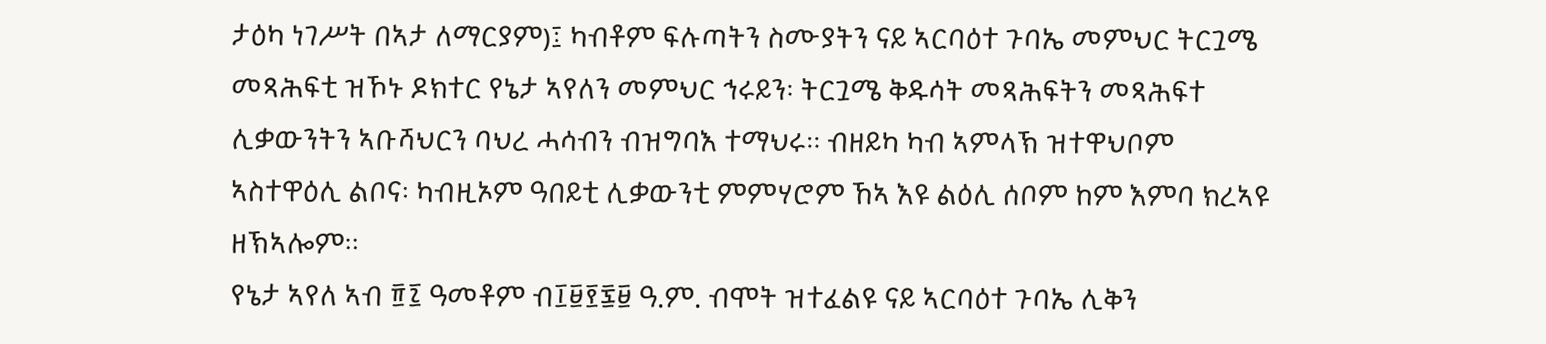ታዕካ ነገሥት በኣታ ለማርያም)፤ ካብቶም ፍሉጣትን ስሙያትን ናይ ኣርባዕተ ጉባኤ መምህር ትርጓሜ መጻሕፍቲ ዝኾኑ ዶክተር የኔታ ኣየለን መምህር ኅሩይን፡ ትርጓሜ ቅዱሳት መጻሕፍትን መጻሕፍተ ሊቃውንትን ኣቡሻህርን ባህረ ሓሳብን ብዝግባእ ተማህሩ። ብዘይካ ካብ ኣምላኽ ዝተዋህቦም ኣስተዋዕሊ ልቦና፡ ካብዚኦም ዓበይቲ ሊቃውንቲ ምምሃሮም ኸኣ እዩ ልዕሊ ሰቦም ከም እምባ ክረኣዩ ዘኽኣሎም።
የኔታ ኣየለ ኣብ ፹፯ ዓመቶም ብ፲፱፻፷፱ ዓ.ም. ብሞት ዝተፈልዩ ናይ ኣርባዕተ ጉባኤ ሊቅን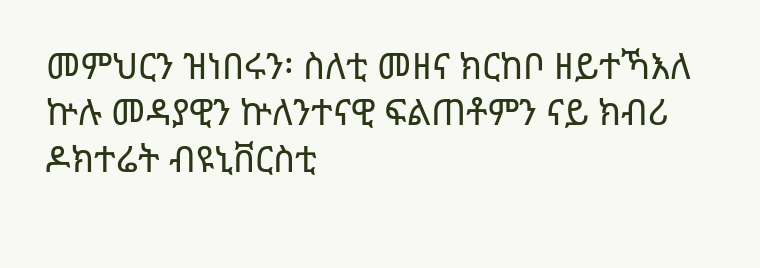መምህርን ዝነበሩን፡ ስለቲ መዘና ክርከቦ ዘይተኻእለ ኵሉ መዳያዊን ኵለንተናዊ ፍልጠቶምን ናይ ክብሪ ዶክተሬት ብዩኒቨርስቲ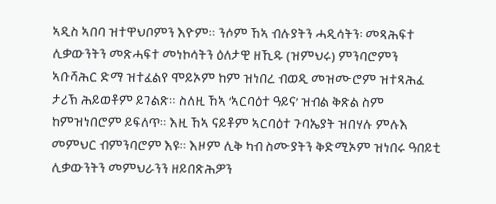ኣዲስ ኣበባ ዝተዋህቦምን እዮም። ንሶም ኸኣ ብሉያትን ሓዲሳትን፡ መጻሕፍተ ሊቃውንትን መጽሓፍተ መነኮሳትን ዕለታዊ ዘኺዱ (ዝምህሩ) ምንባሮምን ኣቡሻሕር ድማ ዝተፈልየ ሞይኦም ከም ዝነበረ ብወዲ መዝሙሮም ዝተጻሕፈ ታሪኽ ሕይወቶም ይገልጽ። ስለዚ ኸኣ ‘ኣርባዕተ ዓይና’ ዝብል ቅጽል ስም ከምዝነበሮም ይፍለጥ። እዚ ኸኣ ናይቶም ኣርባዕተ ጉባኤያት ዝበሃሉ ምሉእ መምህር ብምንባሮም እዩ። እዞም ሊቅ ካብ ስሙያትን ቅድሚኦም ዝነበሩ ዓበይቲ ሊቃውንትን መምህራንን ዘይበጽሕዎን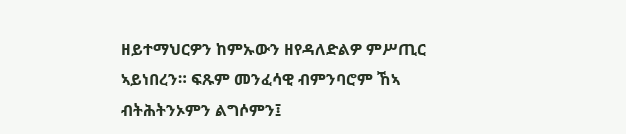ዘይተማህርዎን ከምኡውን ዘየዳለድልዎ ምሥጢር ኣይነበረን። ፍጹም መንፈሳዊ ብምንባሮም ኸኣ ብትሕትንኦምን ልግሶምን፤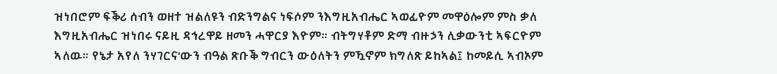ዝነበሮም ፍቕሪ ሰብን ወዘተ ዝልለዩን ብድንግልና ነፍሶም ንእግዚአብሔር ኣወፊዮም መዋዕሎም ምስ ቃለ እግዚአብሔር ዝነበሩ ናይዚ ዳኅረዋይ ዘመን ሓዋርያ እዮም። ብትግሃቶም ድማ ብዙኃን ሊቃውንቲ ኣፍርዮም ኣለዉ። የኔታ አየለ ንሃገርና’ውን ብዓል ጽቡቕ ግብርን ውዕለትን ምዃኖም ክግለጽ ይከኣል፤ ከመይሲ ኣብኦም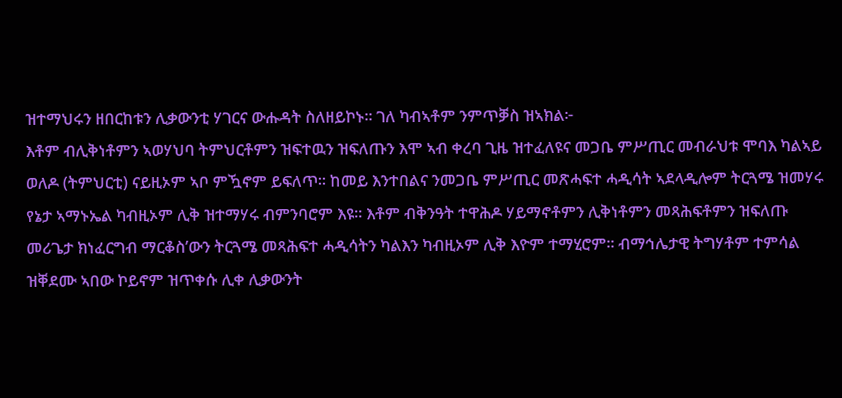ዝተማህሩን ዘበርከቱን ሊቃውንቲ ሃገርና ውሑዳት ስለዘይኮኑ። ገለ ካብኣቶም ንምጥቓስ ዝኣክል፦
እቶም ብሊቅነቶምን ኣወሃህባ ትምህርቶምን ዝፍተዉን ዝፍለጡን እሞ ኣብ ቀረባ ጊዜ ዝተፈለዩና መጋቤ ምሥጢር መብራህቱ ሞባእ ካልኣይ ወለዶ (ትምህርቲ) ናይዚኦም ኣቦ ምዃኖም ይፍለጥ። ከመይ እንተበልና ንመጋቤ ምሥጢር መጽሓፍተ ሓዲሳት ኣደላዲሎም ትርጓሜ ዝመሃሩ የኔታ ኣማኑኤል ካብዚኦም ሊቅ ዝተማሃሩ ብምንባሮም እዩ። እቶም ብቅንዓት ተዋሕዶ ሃይማኖቶምን ሊቅነቶምን መጻሕፍቶምን ዝፍለጡ መሪጌታ ክነፈርግብ ማርቆስ’ውን ትርጓሜ መጻሕፍተ ሓዲሳትን ካልእን ካብዚኦም ሊቅ እዮም ተማሂሮም። ብማኅሌታዊ ትግሃቶም ተምሳል ዝቐደሙ ኣበው ኮይኖም ዝጥቀሱ ሊቀ ሊቃውንት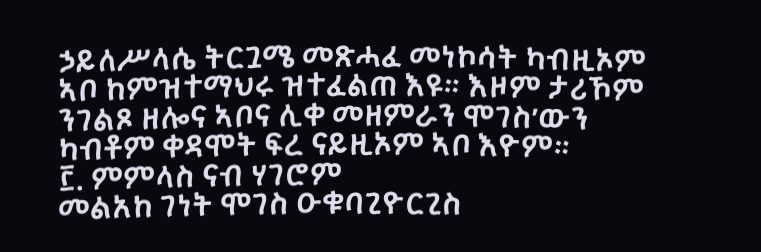ኃይለሥላሴ ትርጓሜ መጽሓፈ መነኮሳት ካብዚኦም ኣቦ ከምዝተማህሩ ዝተፈልጠ እዩ። እዞም ታሪኾም ንገልጾ ዘሎና ኣቦና ሊቀ መዘምራን ሞገስ’ውን ካብቶም ቀዳሞት ፍረ ናይዚኦም ኣቦ እዮም።
፫. ምምላስ ናብ ሃገሮም
መልአከ ገነት ሞገስ ዑቁባጊዮርጊስ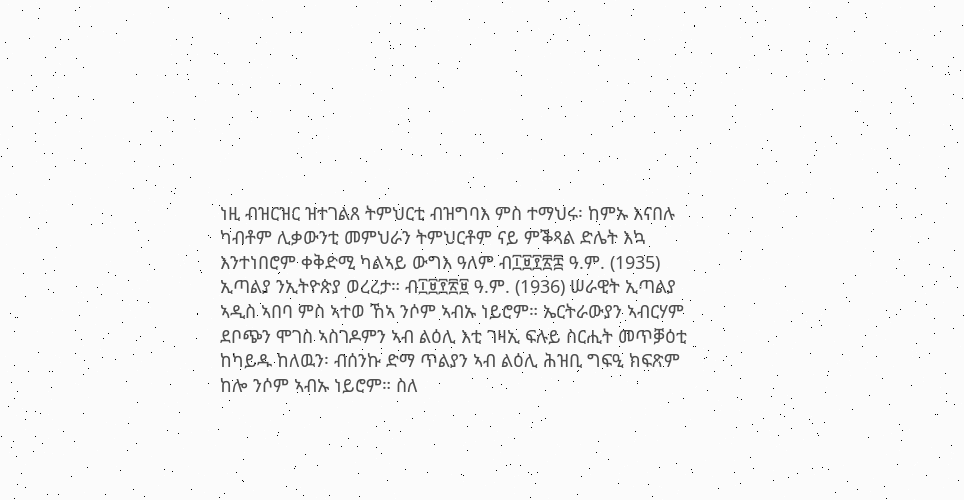ነዚ ብዝርዝር ዝተገልጸ ትምህርቲ ብዝግባእ ምስ ተማህሩ፡ ከምኡ እናበሉ ካብቶም ሊቃውንቲ መምህራን ትምህርቶም ናይ ምቕጻል ድሌት እኳ እንተነበሮም ቀቅድሚ ካልኣይ ውግእ ዓለም ብ፲፱፻፳፰ ዓ.ም. (1935) ኢጣልያ ንኢትዮጵያ ወረረታ። ብ፲፱፻፳፱ ዓ.ም. (1936) ሠራዊት ኢጣልያ ኣዲስ ኣበባ ምስ ኣተወ ኸኣ ንሶም ኣብኡ ነይሮም። ኤርትራውያን ኣብርሃም ደቦጭን ሞገስ ኣስገዶምን ኣብ ልዕሊ እቲ ገዛኢ ፍሉይ ስርሒት መጥቓዕቲ ከካይዱ ከለዉን፡ ብሰንኩ ድማ ጥልያን ኣብ ልዕሊ ሕዝቢ ግፍዒ ክፍጽም ከሎ ንሶም ኣብኡ ነይሮም። ስለ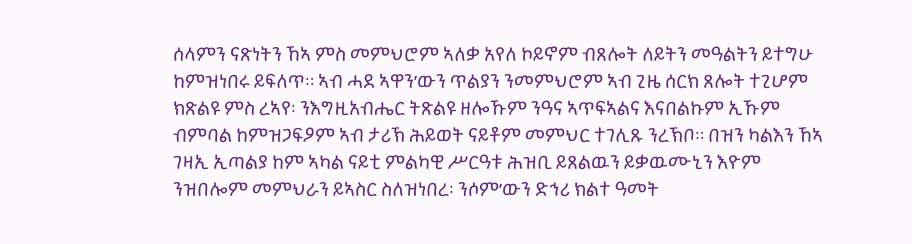ሰላምን ናጽነትን ኸኣ ምስ መምህሮም ኣለቃ አየለ ኮይኖም ብጸሎት ለይትን መዓልትን ይተግሁ ከምዝነበሩ ይፍለጥ። ኣብ ሓደ ኣዋን’ውን ጥልያን ንመምህሮም ኣብ ጊዜ ሰርክ ጸሎት ተጊሆም ክጽልዩ ምስ ረኣየ፡ ንእግዚአብሔር ትጽልዩ ዘሎኹም ንዓና ኣጥፍኣልና እናበልኩም ኢኹም ብምባል ከምዝጋፍዖም ኣብ ታሪኽ ሕይወት ናይቶም መምህር ተገሊጹ ንረኽቦ። በዝን ካልእን ኸኣ ገዛኢ ኢጣልያ ከም ኣካል ናይቲ ምልካዊ ሥርዓቱ ሕዝቢ ይጸልዉን ይቃዉሙኒን እዮም ንዝበሎም መምህራን ይኣስር ስለዝነበረ፡ ንሶም’ውን ድኅሪ ክልተ ዓመት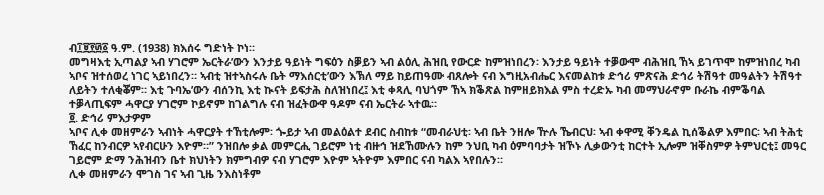ብ፲፱፻፴፩ ዓ.ም. (1938) ክእሰሩ ግድነት ኮነ።
መግዛእቲ ኢጣልያ ኣብ ሃገሮም ኤርትራ’ውን እንታይ ዓይነት ግፍዕን ስቓይን ኣብ ልዕሊ ሕዝቢ የውርድ ከምዝነበረን፡ እንታይ ዓይነት ተቓውሞ ብሕዝቢ ኸኣ ይገጥሞ ከምዝነበረ ካብ ኣቦና ዝተሰወረ ነገር ኣይነበረን። ኣብቲ ዝተኣስሩሉ ቤት ማእሰርቲ’ውን እኽለ ማይ ከይጠዓሙ ብጸሎት ናብ እግዚአብሔር እናመልከቱ ድኅሪ ምጽናሕ ድኅሪ ትሽዓተ መዓልትን ትሽዓተ ለይትን ተለቂቖም። እቲ ጉባኤ’ውን ብሰንኪ እቲ ኲናት ይፍታሕ ስለዝነበረ፤ እቲ ቀጻሊ ባህጎም ኸኣ ክቕጽል ከምዘይክእል ምስ ተረድኡ ካብ መማህራኖም ቡራኬ ብምቕባል ተቓላጢፍም ሓዋርያ ሃገሮም ኮይኖም ከገልግሉ ናብ ዝፈትውዋ ዓዶም ናብ ኤርትራ ኣተዉ።
፬. ድኅሪ ምእታዎም
ኣቦና ሊቀ መዘምራን ኣብነት ሓዋርያት ተኸቲሎም፡ ጐይታ ኣብ መልዕልተ ደብር ስብከቱ “መብራህቲ፡ ኣብ ቤት ንዘሎ ዅሉ ኼብርህ፡ ኣብ ቀዋሚ ቐንዴል ኪሰቕልዎ እምበር፡ ኣብ ትሕቲ ኸፈር ከንብርዎ ኣየብርሁን እዮም።” ንዝበሎ ቃል መምርሒ ገይሮም ነቲ ብዙኅ ዝደኸሙሉን ከም ንህቢ ካብ ዕምባባታት ዝኾኑ ሊቃውንቲ ከርተት ኢሎም ዝቐስምዎ ትምህርቲ፤ መዓር ገይሮም ድማ ንሕዝብን ቤተ ክህነትን ክምግብዎ ናብ ሃገሮም እዮም ኣትዮም እምበር ናብ ካልእ ኣየበሉን።
ሊቀ መዘምራን ሞገስ ገና ኣብ ጊዜ ንእስነቶም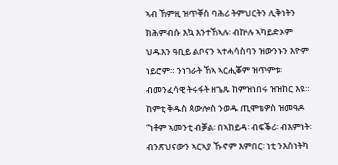ኣብ ኸምዚ ዝጥቐስ ባሕሪ ትምህርትን ሊቅነትን ክሕምብሱ እኳ እንተኸኣሉ፡ ብኵሉ ኣካይድኦም ህዱእን ዓቢይ ልቦናን ኣተሓሳስባን ዝውንኑን እዮም ነይሮም። ንነገራት ኸኣ ኣርሒቖም ዝጥምቱ፡ ብመንፈሳዊ ትሩፋት ዘጌጹ ከምዝነበሩ ዝዝከር እዩ። ከምቲ ቅዱስ ጳውሎስ ንወዱ ጢሞቴዎስ ዝመዓዶ “ነቶም ኣመንቲ ብቓል፡ በኣከይዳ፡ ብፍቕሪ፡ ብእምነት፡ ብንጽህናውን ኣርኣያ ኹኖም እምበር፡ ነቲ ንእስነትካ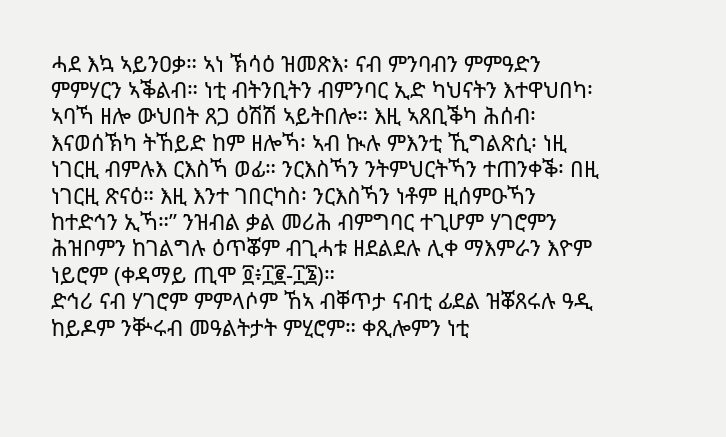ሓደ እኳ ኣይንዐቃ። ኣነ ኽሳዕ ዝመጽእ፡ ናብ ምንባብን ምምዓድን ምምሃርን ኣቕልብ። ነቲ ብትንቢትን ብምንባር ኢድ ካህናትን እተዋህበካ፡ ኣባኻ ዘሎ ውህበት ጸጋ ዕሽሽ ኣይትበሎ። እዚ ኣጸቢቕካ ሕሰብ፡ እናወሰኽካ ትኸይድ ከም ዘሎኻ፡ ኣብ ኲሉ ምእንቲ ኺግልጽሲ፡ ነዚ ነገርዚ ብምሉእ ርእስኻ ወፊ። ንርእስኻን ንትምህርትኻን ተጠንቀቕ፡ በዚ ነገርዚ ጽናዕ። እዚ እንተ ገበርካስ፡ ንርእስኻን ነቶም ዚሰምዑኻን ከተድኅን ኢኻ።” ንዝብል ቃል መሪሕ ብምግባር ተጊሆም ሃገሮምን ሕዝቦምን ከገልግሉ ዕጥቖም ብጊሓቱ ዘደልደሉ ሊቀ ማእምራን እዮም ነይሮም (ቀዳማይ ጢሞ ፬፥፲፪-፲፮)።
ድኅሪ ናብ ሃገሮም ምምላሶም ኸኣ ብቐጥታ ናብቲ ፊደል ዝቖጸሩሉ ዓዲ ከይዶም ንቝሩብ መዓልትታት ምሂሮም። ቀጺሎምን ነቲ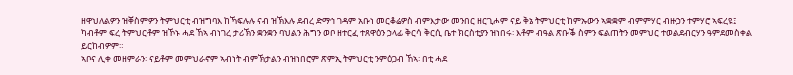ዘዋህለልዎን ዝቐስምዎን ትምህርቲ ብዝግባእ ከኻፍሉሉ ናብ ዝኽእሉ ደብረ ድማኅ ገዳም አቡነ መርቆሬዎስ ብምእታው መንበር ዘርጊሖም ናይ ቅኔ ትምህርቲ ከምኡውን ኣቋቋም ብምምሃር ብዙኃን ተምሃሮ ኣፍረዩ፤ ካብቶም ፍረ ትምህርቶም ዝኾኑ ሓደ ኸኣ ብነገረ ታሪኽን ቋንቋን ባህልን ሕግን ወቦ ዘተርፈ ተጸዋዕን ኃላፊ ቅርሳ ቅርሲ ቤተ ክርስቲያን ዝነበሩ፡ እቶም ብዓል ጽቡቕ ስምን ፍልጠትን መምህር ተወልደብርሃን ዓምደመስቀል ይርከብዎም።
ኣቦና ሊቀ መዘምራን፡ ናይቶም መምህራኖም ኣብነት ብምኽታልን ብዝነበሮም ጽምኢ ትምህርቲ ንምዕጋብ ኸኣ፡ በቲ ሓደ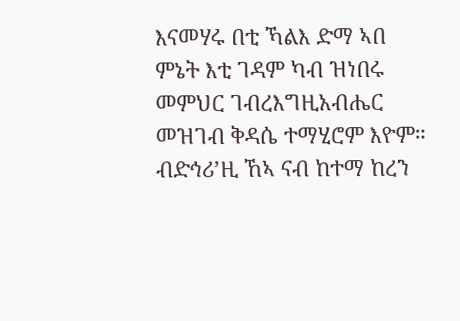እናመሃሩ በቲ ኻልእ ድማ ኣበ ምኔት እቲ ገዳም ካብ ዝነበሩ መምህር ገብረእግዚአብሔር መዝገብ ቅዳሴ ተማሂሮም እዮም።
ብድኅሪ’ዚ ኸኣ ናብ ከተማ ከረን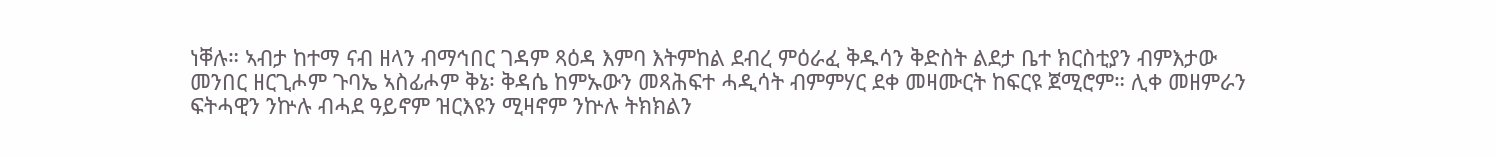ነቐሉ። ኣብታ ከተማ ናብ ዘላን ብማኅበር ገዳም ጻዕዳ እምባ እትምከል ደብረ ምዕራፈ ቅዱሳን ቅድስት ልደታ ቤተ ክርስቲያን ብምእታው መንበር ዘርጊሖም ጉባኤ ኣስፊሖም ቅኔ፡ ቅዳሴ ከምኡውን መጻሕፍተ ሓዲሳት ብምምሃር ደቀ መዛሙርት ከፍርዩ ጀሚሮም። ሊቀ መዘምራን ፍትሓዊን ንኵሉ ብሓደ ዓይኖም ዝርእዩን ሚዛኖም ንኵሉ ትክክልን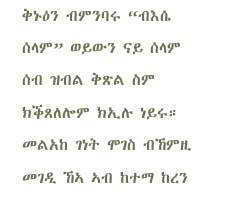ቅኑዕን ብምንባሩ “ብእሴ ሰላም” ወይውን ናይ ሰላም ሰብ ዝብል ቅጽል ስም ክቕጸለሎም ክኢሉ ነይሩ።
መልአከ ገነት ሞገስ ብኸምዚ መገዲ ኸኣ ኣብ ከተማ ከረን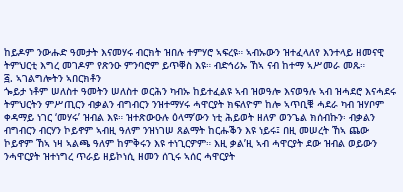ከይዶም ንውሑድ ዓመታት እናመሃሩ ብርክት ዝበሉ ተምሃሮ ኣፍረዩ። ኣብኡውን ዝተፈላለየ እንተላይ ዘመናዊ ትምህርቲ እግረ መገዶም የጽንዑ ምንባሮም ይጥቐስ እዩ። ብድኅሪኡ ኸኣ ናብ ከተማ ኣሥመራ መጹ።
፭. ኣገልግሎትን ኣበርክቶን
ጐይታ ነቶም ሠለስተ ዓመትን ሠለስተ ወርሕን ካብኡ ከይተፈልዩ ኣብ ዝወዓሎ እናወዓሉ ኣብ ዝሓደሮ እናሓደሩ ትምህርትን ምሥጢርን ብቃልን ብግብርን ንዝተማሃሩ ሓዋርያት ክፍለዮም ከሎ ኣጥቢቑ ሓደራ ካብ ዝሃቦም ቀዳማይ ነገር ‘መሃሩ’ ዝብል እዩ። ዝተጽውዑሉ ዕላማ’ውን ነቲ ሕይወት ዘለዎ ወንጌል ክሰብኩን፡ ብቃልን ብግብርን ብርሃን ኮይኖም ኣብዚ ዓለም ንዝነገሠ ጸልማት ከርሑቕን እዩ ነይሩ፤ በዚ መሠረት ኸኣ ጨው ኮይኖም ኸኣ ነዛ ኣልጫ ዓለም ከምቅሩን እዩ ተነጊርዎም። እዚ ቃል’ዚ ኣብ ሓዋርያት ደው ዝብል ወይውን ንሓዋርያት ዝተነግረ ጥራይ ዘይኮነሲ ዘመን ሰጊሩ ኣሰር ሓዋርያት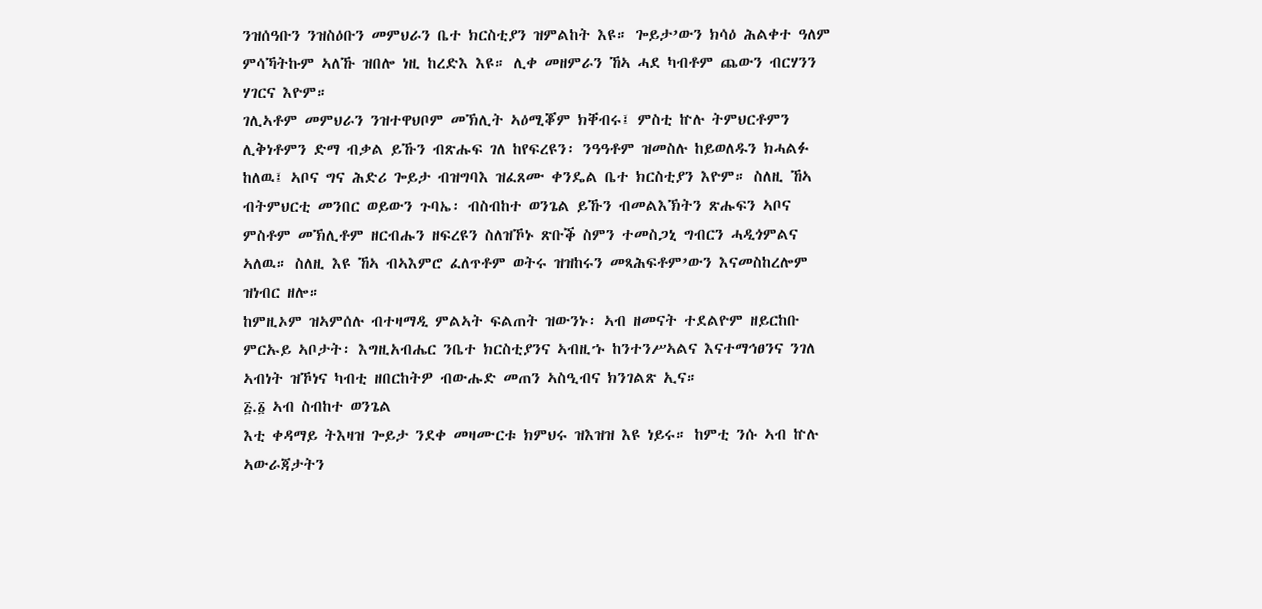ንዝሰዓቡን ንዝስዕቡን መምህራን ቤተ ክርስቲያን ዝምልከት እዩ። ጐይታ’ውን ክሳዕ ሕልቀተ ዓለም ምሳኻትኩም ኣለኹ ዝበሎ ነዚ ከረድእ እዩ። ሊቀ መዘምራን ኸኣ ሓደ ካብቶም ጨውን ብርሃንን ሃገርና እዮም።
ገሊኣቶም መምህራን ንዝተዋህቦም መኽሊት ኣዕሚቖም ክቐብሩ፤ ምስቲ ኵሉ ትምህርቶምን ሊቅነቶምን ድማ ብቃል ይኹን ብጽሑፍ ገለ ከየፍረዩን፡ ንዓዓቶም ዝመስሉ ከይወለዱን ክሓልፉ ከለዉ፤ ኣቦና ግና ሕድሪ ጐይታ ብዝግባእ ዝፈጸሙ ቀንዴል ቤተ ክርስቲያን እዮም። ስለዚ ኸኣ ብትምህርቲ መንበር ወይውን ጉባኤ፡ ብስብከተ ወንጌል ይኹን ብመልእኽትን ጽሑፍን ኣቦና ምስቶም መኽሊቶም ዘርብሑን ዘፍረዩን ስለዝኾኑ ጽቡቕ ስምን ተመስጋኒ ግብርን ሓዲጎምልና ኣለዉ። ስለዚ እዩ ኸኣ ብኣእምሮ ፈለጥቶም ወትሩ ዝዝከሩን መጻሕፍቶም’ውን እናመስከረሎም ዝነብር ዘሎ።
ከምዚኦም ዝኣምሰሉ ብተዛማዲ ምልኣት ፍልጠት ዝውንኑ፡ ኣብ ዘመናት ተደልዮም ዘይርከቡ ምርኡይ ኣቦታት፡ እግዚአብሔር ንቤተ ክርስቲያንና ኣብዚኁ ከንተንሥኣልና እናተማኅፀንና ንገለ ኣብነት ዝኾነና ካብቲ ዘበርከትዎ ብውሑድ መጠን ኣስዒብና ክንገልጽ ኢና።
፭.፩ ኣብ ስብከተ ወንጌል
እቲ ቀዳማይ ትእዛዝ ጐይታ ንደቀ መዛሙርቱ ክምህሩ ዝእዝዝ እዩ ነይሩ። ከምቲ ንሱ ኣብ ኵሉ ኣውራጃታትን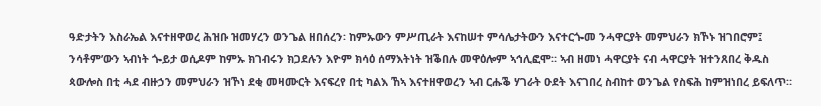ዓድታትን እስራኤል እናተዘዋወረ ሕዝቡ ዝመሃረን ወንጌል ዘበሰረን፡ ከምኡውን ምሥጢራት እናከሠተ ምሳሌታትውን እናተርጐመ ንሓዋርያት መምህራን ክኾኑ ዝገበሮም፤ ንሳቶም’ውን ኣብነት ጐይታ ወሲዶም ከምኡ ክገብሩን ክጋደሉን እዮም ክሳዕ ሰማእትነት ዝቕበሉ መዋዕሎም ኣኅሊፎሞ። ኣብ ዘመነ ሓዋርያት ናብ ሓዋርያት ዝተንጸበረ ቅዱስ ጳውሎስ በቲ ሓደ ብዙኃን መምህራን ዝኾነ ደቂ መዛሙርት እናፍረየ በቲ ካልእ ኸኣ እናተዘዋወረን ኣብ ርሑቕ ሃገራት ዑደት እናገበረ ስብከተ ወንጌል የስፍሕ ከምዝነበረ ይፍለጥ።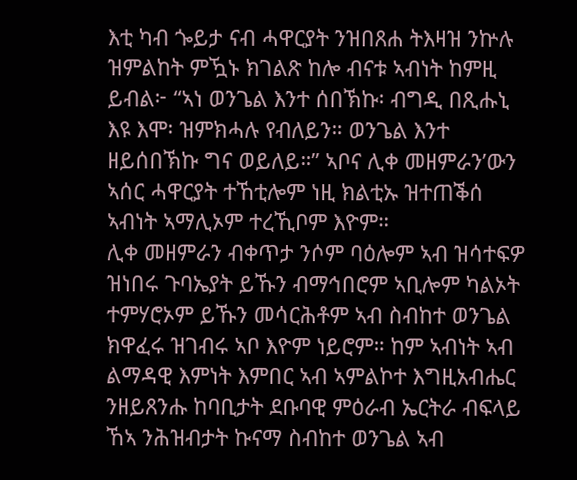እቲ ካብ ጐይታ ናብ ሓዋርያት ንዝበጸሐ ትእዛዝ ንኵሉ ዝምልከት ምዃኑ ክገልጽ ከሎ ብናቱ ኣብነት ከምዚ ይብል፦ “ኣነ ወንጌል እንተ ሰበኽኩ፡ ብግዲ በጺሑኒ እዩ እሞ፡ ዝምክሓሉ የብለይን። ወንጌል እንተ ዘይሰበኽኩ ግና ወይለይ።” ኣቦና ሊቀ መዘምራን’ውን ኣሰር ሓዋርያት ተኸቲሎም ነዚ ክልቲኡ ዝተጠቕሰ ኣብነት ኣማሊኦም ተረኺቦም እዮም።
ሊቀ መዘምራን ብቀጥታ ንሶም ባዕሎም ኣብ ዝሳተፍዎ ዝነበሩ ጉባኤያት ይኹን ብማኅበሮም ኣቢሎም ካልኦት ተምሃሮኦም ይኹን መሳርሕቶም ኣብ ስብከተ ወንጌል ክዋፈሩ ዝገብሩ ኣቦ እዮም ነይሮም። ከም ኣብነት ኣብ ልማዳዊ እምነት እምበር ኣብ ኣምልኮተ እግዚአብሔር ንዘይጸንሑ ከባቢታት ደቡባዊ ምዕራብ ኤርትራ ብፍላይ ኸኣ ንሕዝብታት ኩናማ ስብከተ ወንጌል ኣብ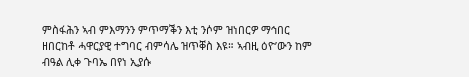ምስፋሕን ኣብ ምእማንን ምጥማቕን እቲ ንሶም ዝነበርዎ ማኅበር ዘበርከቶ ሓዋርያዊ ተግባር ብምሳሌ ዝጥቐስ እዩ። ኣብዚ ዕዮ’ውን ከም ብዓል ሊቀ ጉባኤ በየነ ኢያሱ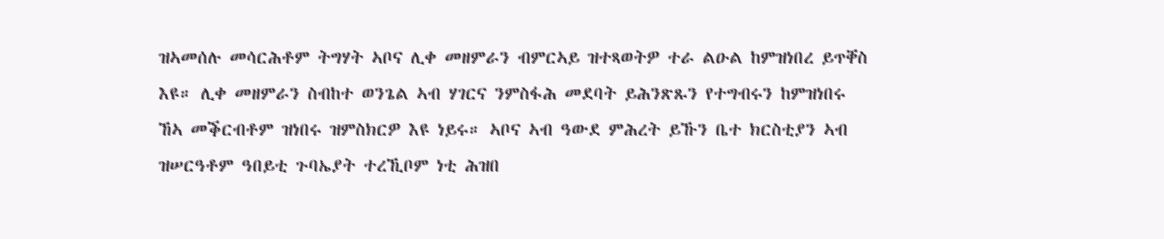ዝኣመሰሉ መሳርሕቶም ትግሃት ኣቦና ሊቀ መዘምራን ብምርኣይ ዝተጻወትዎ ተራ ልዑል ከምዝነበረ ይጥቐስ እዩ። ሊቀ መዘምራን ስብከተ ወንጌል ኣብ ሃገርና ንምስፋሕ መደባት ይሕንጽጹን የተግብሩን ከምዝነበሩ ኸኣ መቕርብቶም ዝነበሩ ዝምስክርዎ እዩ ነይሩ። ኣቦና ኣብ ዓውደ ምሕረት ይኹን ቤተ ክርስቲያን ኣብ ዝሠርዓቶም ዓበይቲ ጉባኤያት ተረኺቦም ነቲ ሕዝበ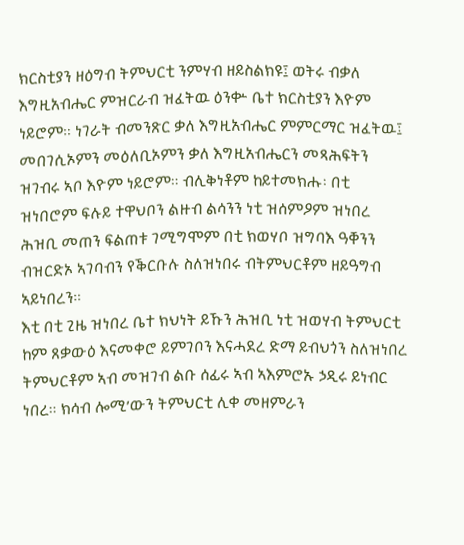ክርስቲያን ዘዕግብ ትምህርቲ ንምሃብ ዘይስልክዩ፤ ወትሩ ብቃለ እግዚአብሔር ምዝርራብ ዝፈትዉ ዕንቍ ቤተ ክርስቲያን እዮም ነይሮም። ነገራት ብመንጽር ቃለ እግዚአብሔር ምምርማር ዝፈትዉ፤ መበገሲኦምን መዕለቢኦምን ቃለ እግዚአብሔርን መጻሕፍትን ዝገብሩ ኣቦ እዮም ነይሮም። ብሊቅነቶም ከይተመክሑ፡ በቲ ዝነበሮም ፍሉይ ተዋህቦን ልዙብ ልሳንን ነቲ ዝሰምዖም ዝነበረ ሕዝቢ መጠን ፍልጠቱ ገሚግሞም በቲ ክወሃቦ ዝግባእ ዓቐንን ብዝርድኦ ኣገባብን የቕርቡሉ ስለዝነበሩ ብትምህርቶም ዘይዓግብ ኣይነበረን።
እቲ በቲ ጊዜ ዝነበረ ቤተ ክህነት ይኹን ሕዝቢ ነቲ ዝወሃብ ትምህርቲ ከም ጸቃውዕ እናመቀሮ ይምገቦን እናሓደረ ድማ ይብህጎን ስለዝነበረ ትምህርቶም ኣብ መዝገብ ልቡ ሰፊሩ ኣብ ኣእምሮኡ ኃዲሩ ይነብር ነበረ። ክሳብ ሎሚ’ውን ትምህርቲ ሊቀ መዘምራን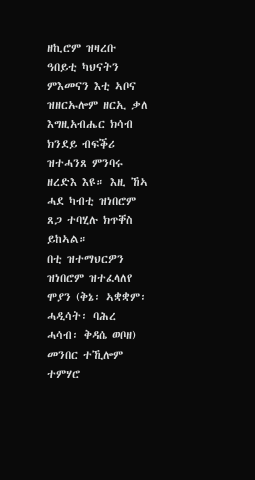ዘኪሮም ዝዛረቡ ዓበይቲ ካህናትን ምእመናን እቲ ኣቦና ዝዘርኡሎም ዘርኢ ቃለ እግዚአብሔር ክሳብ ክንደይ ብፍቕሪ ዝተሓንጸ ምንባሩ ዘረድእ እዩ። እዚ ኸኣ ሓደ ካብቲ ዝነበሮም ጸጋ ተባሂሉ ክጥቐስ ይከኣል።
በቲ ዝተማህርዎን ዝነበሮም ዝተፈላለየ ሞያን (ቅኔ፡ ኣቋቋም፡ ሓዲሳት፡ ባሕረ ሓሳብ፡ ቅዳሴ ወቦዘ) መንበር ተኺሎም ተምሃሮ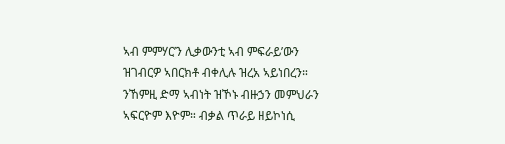ኣብ ምምሃር’ን ሊቃውንቲ ኣብ ምፍራይ’ውን ዝገብርዎ ኣበርክቶ ብቀሊሉ ዝረአ ኣይነበረን። ንኸምዚ ድማ ኣብነት ዝኾኑ ብዙኃን መምህራን ኣፍርዮም እዮም። ብቃል ጥራይ ዘይኮነሲ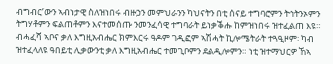ብግብር’ውን ኣብነታዊ ስለዝነበሩ ብዙኃን መምህራንን ካህናትን በቲ ሰናይ ተግባሮምን ትኅትንኦምን ትግሃቶምን ፍልጠቶምን እናተመሰጡ ንመንፈሳዊ ተግባራት ይነቃቕሑ ከምዝነበሩ ዝተፈልጠ እዩ።
ብሓፈሻ ኣቦና ቃለ እግዚአብሔር ክምእርሩ ዓዶም ገዲፎም ኣሽሓት ኪሎሜትራት ተጓዒዞም፡ ካብ ዝተፈላለዩ ዓበይቲ ሊቃውንቲ ቃለ እግዚአብሔር ተመጊቦምን ደልዲሎምን። ነቲ ዝተማህርዎ ኸኣ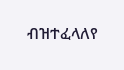ብዝተፈላለየ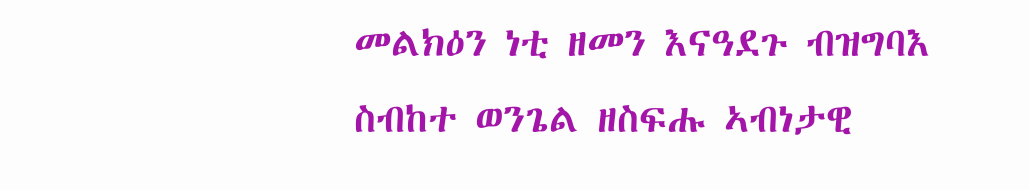መልክዕን ነቲ ዘመን እናዓደጉ ብዝግባእ ስብከተ ወንጌል ዘስፍሑ ኣብነታዊ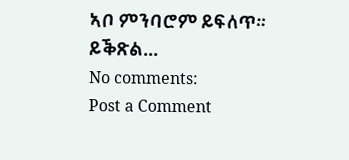ኣቦ ምንባሮም ይፍለጥ።
ይቕጽል...
No comments:
Post a Comment